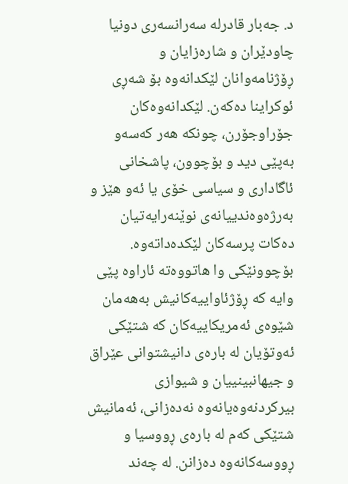د. جەبار قادرلە سەرانسەری دونیا چاودێران و شارەزایان و ڕۆژنامەوانان لێکدانەوە بۆ شەڕی ئوکراینا دەکەن. لێکدانەوەکان جۆراوجۆرن، چونکە هەر کەسەو بەپێی دید و بۆچوون، پاشخانی ئاگاداری و سیاسی خۆی یا ئەو هێز و بەرژەوەندییانەی نوێنەرایەتیان دەکات پرسەکان لێکدەداتەوە. بۆچوونێکی وا هاتووەتە ئاراوە پێی وایە کە ڕۆژئاواییەکانیش بەهەمان شێوەی ئەمریکاییەکان کە شتێکی ئەوتۆیان لە بارەی دانیشتوانی عێراق و جیهانبینییان و شیوازی بیرکردنەوەیانەوە نەدەزانی، ئەمانیش شتێکی کەم لە بارەی ڕووسیا و ڕووسەکانەوە دەزانن. لە چەند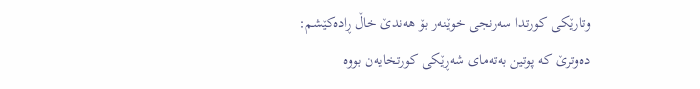وتارێکی کورتدا سەرنجی خوێنەر بۆ هەندێ خاڵ ڕادەکێشم: دەوترێ کە پوتین بەتەمای شەڕێکی کورتخایەن بووە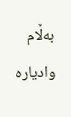بەڵام وادیارە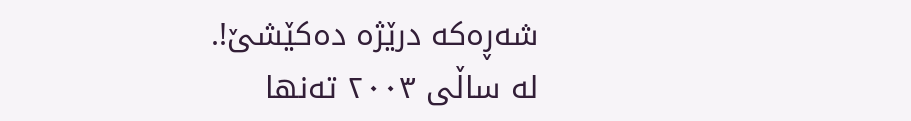شەڕەکە درێژە دەکێشێ!.
لە ساڵی ٢٠٠٣ تەنها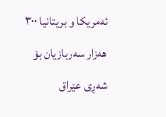ئەمریکا و بریتانیا ٣٠٠ هەزار سەربازیان بۆ شەڕی عێراق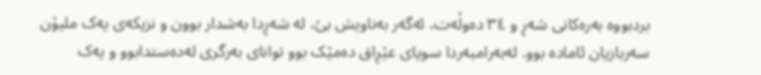بردبووە بەرەکانی شەڕ و ٣٤ دەوڵەت، ئەگەر بەناویش بێ، لە شەڕدا بەشدار بوون و نزیکەی یەک ملیۆن سەربازیان ئامادە بوو. لەبەرامبەردا سوپای عێڕاق دەمێک بوو توانای بەرگری لەدەستدابوو و یەک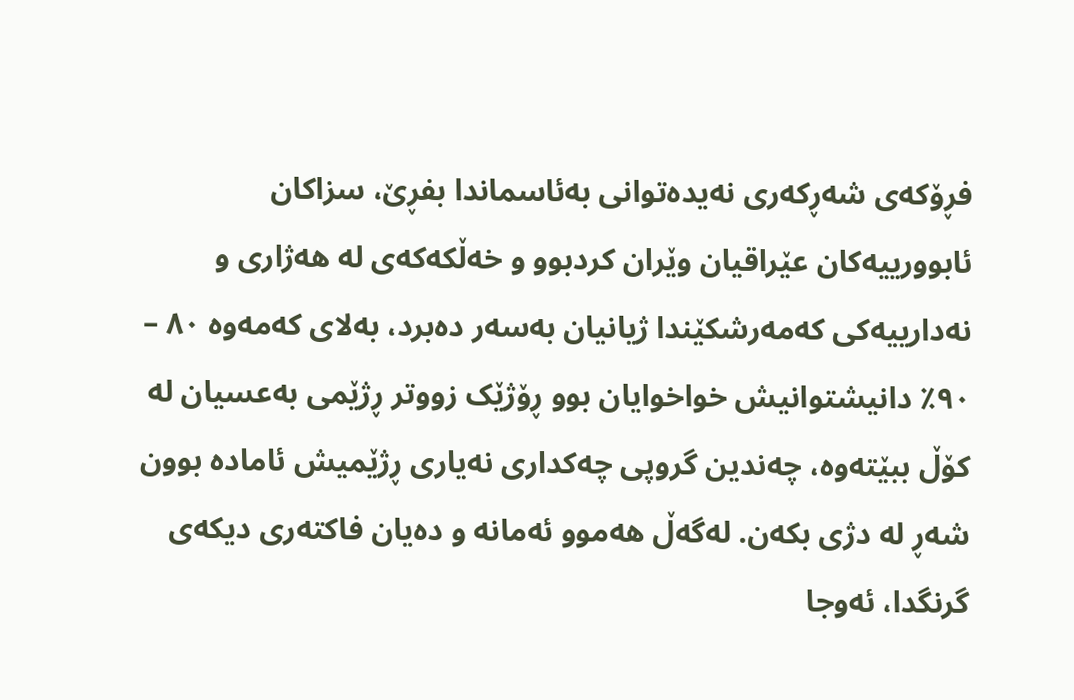فڕۆکەی شەڕکەری نەیدەتوانی بەئاسماندا بفڕێ، سزاکان ئابوورییەکان عێراقیان وێران کردبوو و خەڵکەکەی لە هەژاری و نەدارییەکی کەمەرشکێندا ژیانیان بەسەر دەبرد، بەلای کەمەوە ٨٠ – ٩٠٪ دانیشتوانیش خواخوایان بوو ڕۆژێک زووتر ڕژێمی بەعسیان لە کۆڵ ببێتەوە، چەندین گروپی چەکداری نەیاری ڕژێمیش ئامادە بوون شەڕ لە دژی بکەن. لەگەڵ هەموو ئەمانە و دەیان فاکتەری دیکەی گرنگدا، ئەوجا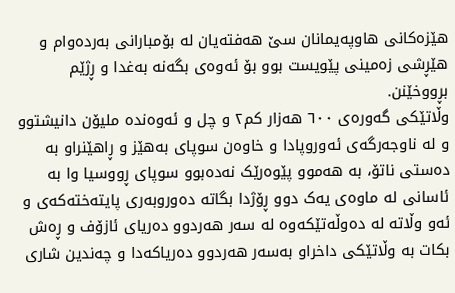هێزەکانی هاوپەیمانان سێ هەفتەیان لە بۆمبارانی بەردەوام و هێڕشی زەمینی پێویست بوو بۆ ئەوەی بگەنە بەغدا و ڕژێم بڕووخێنن.
وڵاتێکی گەورەی ٦٠٠ هەزار کم٢ و چل و ئەوەندە ملیۆن دانیشتوو و لە ناوجەرگەی ئەوروپادا و خاوەن سوپای بەهێز و ڕاهێنراو بە دەستی ناتۆ، بە هەموو پێوەرێک نەدەبوو سوپای ڕووسیا وا بە ئاسانی لە ماوەی یەک دوو ڕۆژدا بگاتە دەوروبەری پایتەختەکەی و ئەو وڵاتە لە دەوڵەتێکەوە لە سەر هەردوو دەریای ئازۆف و ڕەش بکات بە وڵاتێکی داخراو بەسەر هەردوو دەریاکەدا و چەندین شاری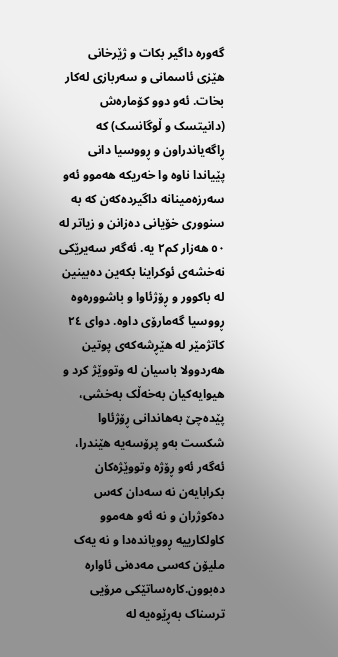گەورە داگیر بکات و ژێرخانی هێزی ئاسمانی و سەربازی لەکار بخات. ئەو دوو کۆمارەش (دانیتسک و ڵوگانسک) کە ڕاگەیاندراون و ڕووسیا دانی پێیاندا ناوە وا خەریکە هەموو ئەو سەرزەمینانە داگیردەکەن کە بە سنووری خۆیانی دەزانن و زیاتر لە ٥٠ هەزار کم٢ یە. ئەگەر سەیرێکی نەخشەی ئوکراینا بکەین دەبینین لە باکوور و ڕۆژئاوا و باشوورەوە ڕووسیا گەمارۆی داوە. دوای ٢٤ کاتژمێر لە هێڕشەکەی پوتین هەردوولا باسیان لە وتووێژ کرد و هیوایەکیان بەخەڵک بەخشی، پێدەچێ بەهاندانی ڕۆژئاوا شکست بەو پرۆسەیە هێندرا، ئەگەر ئەو ڕۆژە وتووێژەکان بکرابایەن نە سەدان کەس دەکوژران و نە ئەو هەموو کاولکارییە ڕوویاندەدا و نە یەک ملیۆن کەسی مەدەنی ئاوارە دەبوون.کارەساتێکی مرۆیی ترسناک بەڕێوەیە لە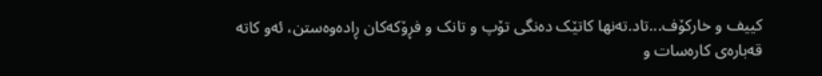کییف و خارکۆف...تاد.تەنها کاتێک دەنگی تۆپ و تانک و فڕۆکەکان ڕادەوەستن، ئەو کاتە قەبارەی کارەسات و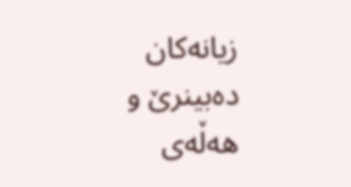زیانەکان دەبینرێ و هەڵەی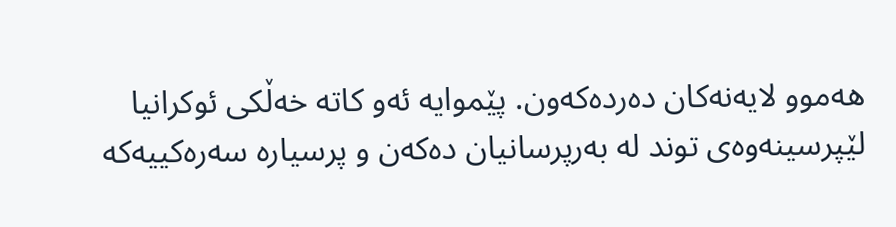هەموو لایەنەکان دەردەکەون. پێموایە ئەو کاتە خەڵکی ئوکرانیا لێپرسینەوەی توند لە بەرپرسانیان دەکەن و پرسیارە سەرەکییەکە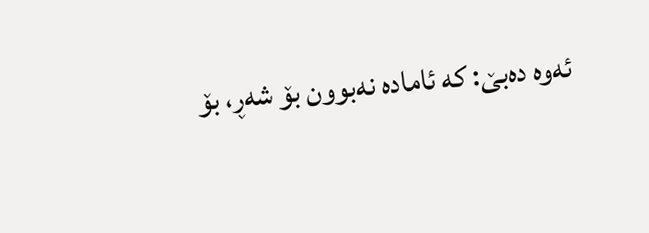ئەوە دەبێ: کە ئامادە نەبوون بۆ شەڕ، بۆ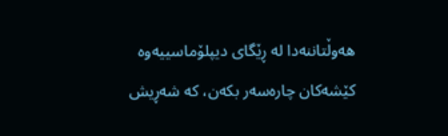هەوڵتاننەدا لە ڕێگای دیپلۆماسییەوە کێشەکان چارەسەر بکەن، کە شەڕیش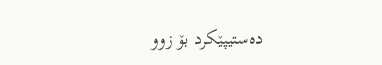دەستیپێکرد بۆ زوو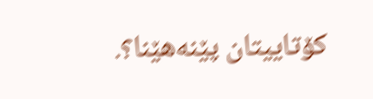کۆتاییتان پێنەهێنا؟.